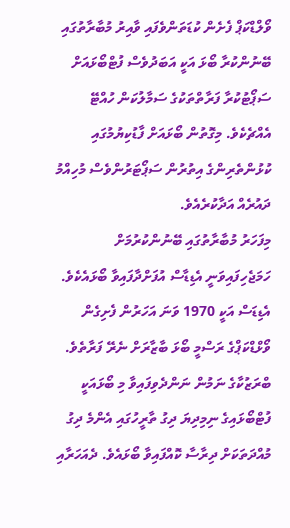ވޯލްޑްކަޕް ފެށެން ކުޑަތަންވެފައި ވާއިރު މުބާރާތުގައި ބޭނުންކުރާ ބޯޅަ އަކީ އަބަދުވެސް ފުޓްބޯޅައަށް ސަޕޯޓުކުރާ ފަރާތްތަކުގެ ސަމާލުކަން ހުއްޓޭ އެއްޗެކެވެ. މިގޮތުން ބޯޅައަށް ފާޑުކިޔުމުގައި ކުޅުންތެރިންގެ އިތުރުން ސަޕޯޓަރުންވެސް މުހިއްމު ދައުރެއް އަދާކުރެއެވެ.
މިފަހަރު މުބާރާތުގައި ބޭނުންކުރުމަށް ހަމަޖެހިފައިވަނީ އެޑިޑާސް އުފަށްދާފައިވާ ބޯޅައެކެވެ. އެޑިޑަސް އަކީ 1970 ވަނަ އަހަރުން ފެށިގެން ވޯޅްޑްކަޕްގެ ރަސްމީ ބޯޅަ ބާޒާރަށް ނެރޭ ފަރާތެވެ. ބްރަޒުކާގެ ނަމުން ނަންދެވިފައިވާ މި ބޯޅައަކީ ފުޓްބޯޅައިގެ ނިމިދިޔަ ދިގު ތާރީހުގައި އެންމެ ދިގު މުއްދަތަކަށް ދިރާސާ ކޮއްފައިވާ ބޯޅައެވެ. ދެއަހަރާއި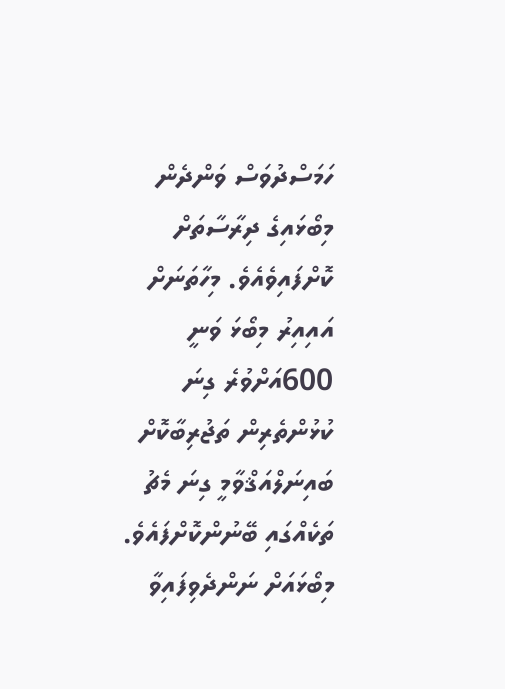ހަމަސްދުވަސް ވަންދެން މިބޯޅައިގެ ދިރާސާތަށް ކޮށްފައިވެއެވެ. މިހާތަނަށް އައިއިރު މިބޯޅަ ވަނީ 600އަށްވުރެ ގިނަ ކުޅުންތެރިން ތަޖުރިބާކޮށް ބައިނަލްއަޤްވާމީ ގިނަ މެޗު ތަކެއްގައި ބޭނުންކޮށްފައެވެ.
މިބޯޅައަށް ނަންދެވިފައިވާ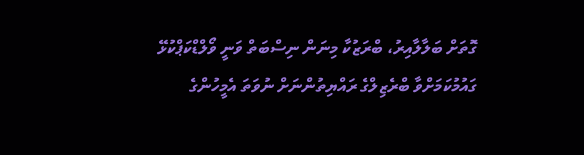ގޮތަށް ބަލާލާއިރު، ބްރަޒުކާ މިނަން ނިސްބަތް ވަނީ ވޯލްޑްކަޕްކުޅޭ ގައުމުކަމަށްވާ ބްރެޒިލްގެ ރައްޔިތުންނަށް ނުވަތަ އެމީހުންގެ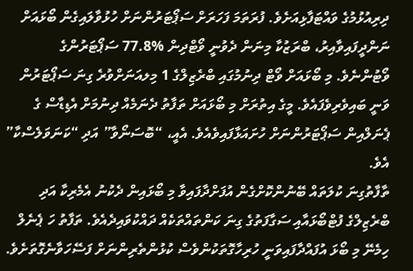ދިރިއުޅުމުގެ ވައްޓަފާޅިއަށެވެ. ފުރަތަމަ ފަހަރަށް ސަޕޯޓަރުންނަށް ހުޅުވާލައިގެން ބޯޅައަށް ނަންދީފައިވާއިރު، ބްރަޒުކާ މިނަން ދެވުނީ ވޯޓްދިން %77.8 ސަޕޯޓަރުންގެ ވޯޓުންނެވެ. މި ބޯޅައަށް ވޯޓް ދިނުމުގައި ބްރެޒިލްގެ 1 މިލއަނަށްވުރެ ގިނަ ސަޕޯޓަރުން ވަނީ ބައިވެރިވެފައެވެ. މީގެ އިތުރަށް މި ބޯޅައަށް ތަފާތު ދެނަމެއް ދިނުމަށް އެޑިޑާސް ގެ ޕެނަލްއިން ސަޕޯޓަރުންނަށް ހުށައަޅާފައިވެއެވެ. އެއީ، “ބޮސަނޯވާ” އަދި “ކަނަވަލެސްކާ” އެވެ.
ތާފާތުގިނަ ކުލަތައް ބޭނުންކޮށްގެން އުފަށްދާފައިވާ މި ބޯޅައިން ދެކުނު އެމެރިކާ އަދި ބްރެޒިލްގެ ފުޓްބޯޅައާއި ސަގާފަތުގެ ގިނަ ކަންތައްތަކެއް ދައްކުވައިދެއެވެ. ތަފާތު ހަ ޕެނެލް ހިމެނޭ މި ބޯޅަ އުފައްދާފައިވަނީ ހުރިހާގޮތަކުންވެސް ކުޅުންތެރިންނަށް ފަސޭހަވާނެގޮތަށެވެ.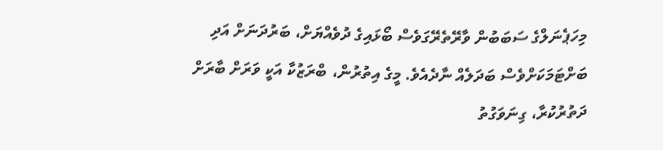މިހަޕެނަލްގެ ސަބަބުން ވާރޭތެރޭގަވެސް ބޯޅައިގެ ދުވެއްޔަށް، ބަރުދަނަށް އަދި ބަށްޓަމަކަށްވެސް ބަދަލެއް ނާދެއެވެ. މީގެ އިތުރުން، ބްރަޒުކާ އަކީ ވަރަށް ބާރަށް ދަތުރުކުރާ، ގިނަވަގުތު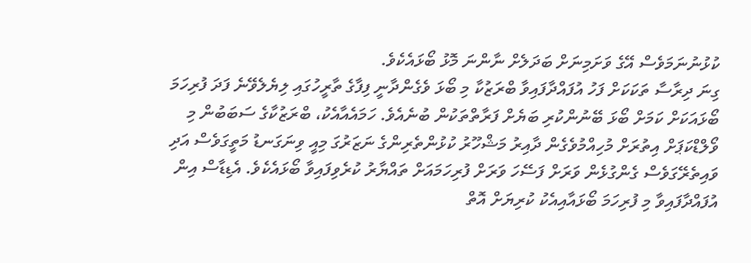ކުޅުނުނަމަވެސް އޭގެ ވަށަމިނަށް ބަދަލެށް ނާންނަ މޮޅު ބޯޅައެކެވެ.
ގިނަ ދިރާސާ ތަކަކަށް ފަހު އުފައްދާފައިވާ ބްރަޒުކާ މި ބޯޅަ ވެގެންދާނީ ފިފާގެ ތާރީހުގައި ލިޔެލެވޭނެ ފަދަ ފުރިހަމަ ބޯޅައަކަށް ކަމަށް ބޯޅަ ބޭނުންކުރި ބަޔެށް ފަރާތްތަކުން ބުނެއެވެ. ހަމައެއާއެކު، ބްރަޒުކާގެ ސަބަބުން މި ވޯލްޑްކަޕަށް އިތުރަށް މުހިއްމުވެގެން ދާއިރު މަޝްހޫރު ކުޅުންތެރިންގެ ނަޒަރުގަ މިއީ ވިނަގަނޑު މަތީގަވެސް އަދި ވައިތެރޭގަވެސް ގެންގުޅެން ވަރަށް ފަސޭހަ ވަރަށް ފުރިހަމައަށް ތައްޔާރު ކުރެވިފައިވާ ބޯޅައެކެވެ. އެޑިޑާސް އިން އުފައްދާފައިވާ މި ފުރިހަމަ ބޯޅައާއިއެކު ކުރިޔަށް އޮތް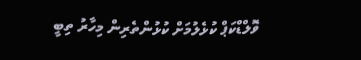ވޮލްޑްކަޕް ކުޅެލުމަށް ކުޅުންތެރިން މިހާރު ތިބީ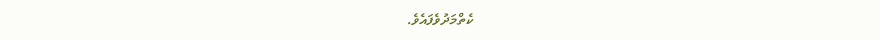ކެތްމަދުވެފައެވެ.